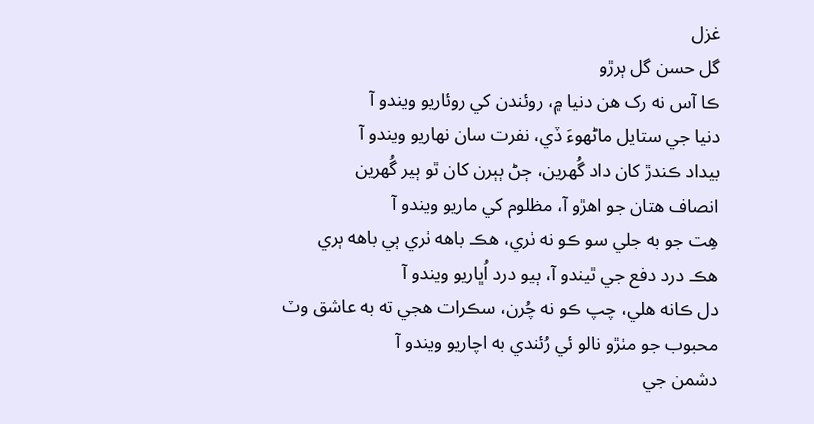غزل
گل حسن گل ٻرڙو
ڪا آس نه رک هن دنيا ۾، روئندن کي روئاريو ويندو آ
دنيا جي ستايل ماڻهوءَ ڏي، نفرت سان نهاريو ويندو آ
بيداد ڪندڙ کان داد گُهرين، ڄڻ ٻٻرن کان ٿو ٻير گُهرين
انصاف هتان جو اهڙو آ، مظلوم کي ماريو ويندو آ
هِت جو به جلي سو ڪو نه ٺري، هڪ باهه ٺري ٻي باهه ٻري
هڪ درد دفع جي ٿيندو آ، ٻيو درد اُڀاريو ويندو آ
دل ڪانه هلي، چپ ڪو نه چُرن، سڪرات هجي ته به عاشق وٽ
محبوب جو مٺڙو نالو ئي رُئندي به اچاريو ويندو آ
دشمن جي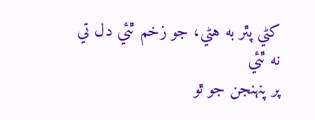کڻي پٿر به هڻي، جو زخم ٿئي دل تي نه ٿئي
پر پنهنجن جو ٿو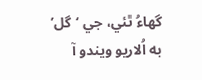گهاءُ ٿئي، جي ‘گل’ به اُلاريو ويندو آ